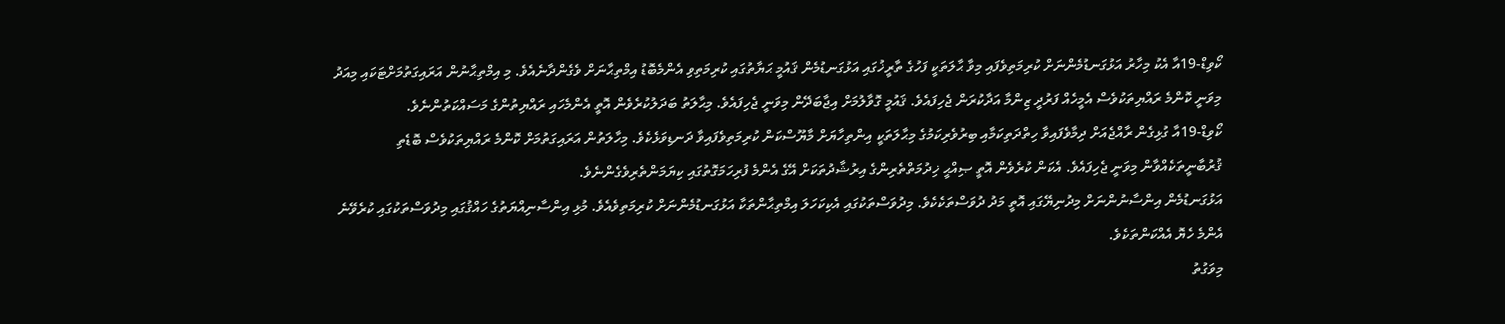ކޯވިޑް-19އާ އެކު މިހާރު އަޅުގަނޑުމެންނަށް ކުރިމަތިވެފައި މިވާ ޙާލަތަކީ ފަހުގެ ތާރީޚުގައި އަޅުގަނޑުމެން ޤައުމީ ޙަޔާތުގައި ކުރިމަތިވި އެންމެބޮޑު އިމްތިޙާނަށް ވެގެންދާނެއެވެ. މި އިމްތިޙާނުން އަރައިގަތުމަށްޓަކައި މިއަދު މިވަނީ ކޮންމެ ރައްޔިތަކުވެސް އެމީހެއް ފަރުދީ ޒިންމާ އަދާކުރަން ޖެހިފައެވެ. ޤައުމީ ގޮވާލުމަށް އިޖާބަދޭން މިވަނީ ޖެހިފައެވެ. މިޙާލަތު ބަދަލުކުރެވެން އޮތީ އެންމެހައި ރައްޔިތުންގެ މަސައްކަތުންނެވެ.
ކޯވިޑް-19އާ ގުޅިގެން ރާއްޖެއަށް ދިމާވެފައިވާ ހިތްދަތިކަމާއި ބިރުވެރިކަމުގެ މިޙާލަތަކީ އިންތިހާޔަށް މާޔޫސްކަން ކުރިމަތިވެފައިވާ ދަނޑިވަޅެކެވެ. މިހާލަތުން އަރައިގަތުމަށް ކޮންމެ ރައްޔިތަކުވެސް ބޮޑެތި ޤުރުބާނީތަކެއްވާން މިވަނީ ޖެހިފައެވެ. އެކަން ކުރެވެން އޮތީ ޞިއްޙީ ޚިދުމަތްތެރިންގެ އިރުޝާދުތަކަށް އޭގެ އެންމެ ފުރިހަމަގޮތުގައި ކިޔަމަންތެރިވެގެންނެވެ.
އަޅުގަނޑުމެން އިންސާނުންނަށް މިދުނިޔޭގައި އޮތީ މަދު ދުވަސްތަކެކެވެ. މިދުވަސްތަކުގައި އެކިކަހަލަ އިމްތިޙާންތަކާ އަޅުގަނޑުމެންނަށް ކުރިމަތިވެއެވެ. މުޅި އިންސާނިއްޔަތުގެ ހައްޤުގައި މިދުވަސްތަކުގައި ކުރެވޭނެ އެންމެ ހެޔޮ އެއްކަންތަކެވެ.
މިވަގުތު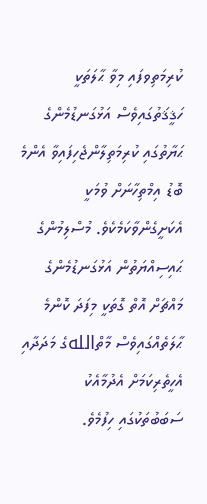ކުރިމަތިވފައި މިވާ ޙާލަތަކީ ހަޤީޤަތުގައިވެސް އަޅުގަނޑުމެންގެ ޙަޔާތުގައި ކުރިމަތިލާންޖެހިފައިވާ އެންމެ ބޮޑު އިމްތިހާނަށް ވުމަކީ އެކަށީގެންވާކަމެކެވެ. މުސްލިމުންގެ ޙައިސިއްޔަތުން އަޅުގަނޑުމެންގެ މައްޗަށް އޮތް ގޮތަކީ މިފަދަ ކޮންމެ ޙާލަތެއްގައިވެސް މާތްاللهގެ މަދަދާއި އެހީތެރިކަމަށް އެދުމާއެކު ސަބަބުތަކުގައި ހިފުމެވެ.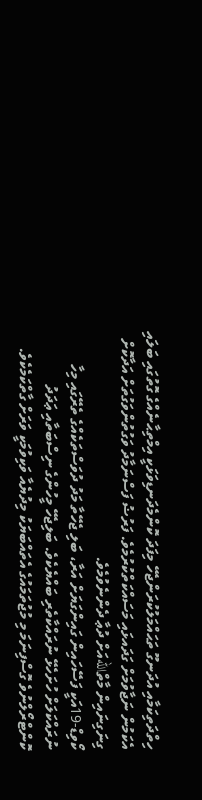ހިތްދަތިކަމާއި އުދަނގޫ ތަޙައްމަލުކުރަންޖެހޭ މިފަދަ ކޮންމެދަނޑިވަޅަކީ އިމްތިޙާނެއްގެ ގޮތުގައި ބަލައި އެކަމުން ނަޖާވުމަށް ގަދައޅައި މަސައްކަތްކުރުމެވެ. ފަރުޟު ފަސްނަމާދު ވަގުތުންވަގުތަށް އަދާކޮށް ގިނަގިނައިން މާތްاللهއަށް ދުޢާ ދެންނެވުމެވެ.
ކޯވިޑް-19އަކީ ފަސޭހައިން ގައިންގަޔަށް އަރާ، ބަލި ޖެހޭތާ މަދު ދުވަސްތަކެއްގެ ތެރޭގައި މިހާ ނުރައްކަލަށް ހުށަހެޅޭ ނުރައްކާތެރި ބައްޔެކެވެ. ބަލިޖެހޭ މީހުންގެ ނިސްބަތާއި ޢަދަދު ކޮންޓްރޯލްނުވެ ގޮސްފިނަމަ މި މުޖުތަމައުގެ އެތައްބަޔަކު މިދުޔެއާ ވަކިވުމަކީ ވަރަށް ގާތްކަމެކެވެ.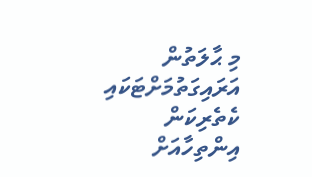މި ޙާލަތުން އަރައިގަތުމަށްޓަކައި ކެތެރިކަން އިންތިހާއަށް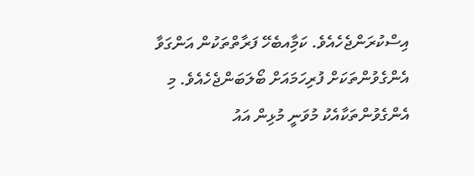އިސްކުރަންޖެހެއެވެ. ކަމާިއބެހޭ ފަރާތްތަކުން އަންގަވާ އެންގެވުންތަކަށް ފުރިހަމައަށް ބޯލަބަންޖެހެއެވެ. މި އެންގެވުންތަކާއެކު މުވަނީ މުޅިން އައު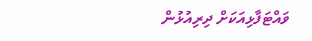ވައްޓަފާޅިއަކަށް ދިރިއުޅުން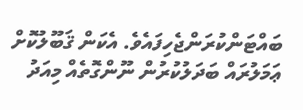ބައްޓަންކުރަންޖެހިފައެވެ. އެކަން ޤަބޫލުކޮށް ޢަމަލުރައް ބަދަލުކުރުން ނޫންގޮތެއް މިއަދު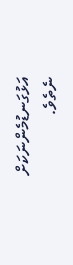އަޅުގަނޑުމެންނަކަށް ނެތެވެ.